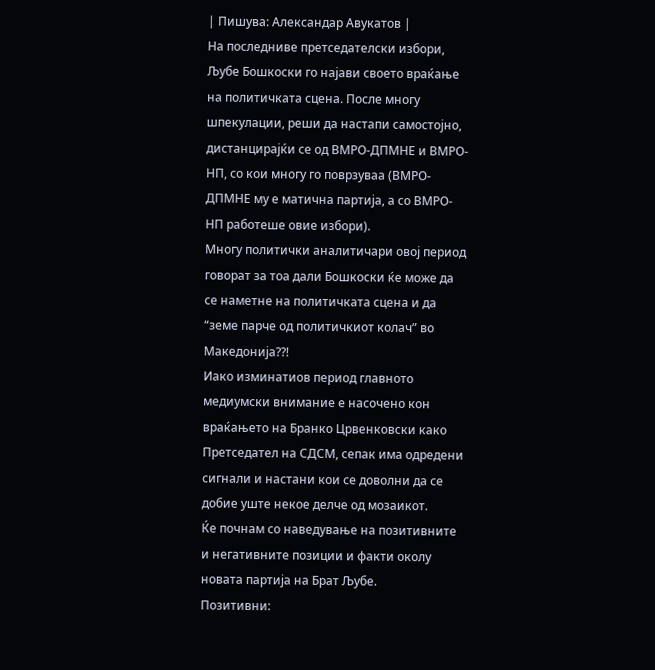| Пишува: Александар Авукатов |
На последниве претседателски избори, Љубе Бошкоски го најави своето враќање на политичката сцена. После многу шпекулации, реши да настапи самостојно, дистанцирајќи се од ВМРО-ДПМНЕ и ВМРО-НП, со кои многу го поврзуваа (ВМРО-ДПМНЕ му е матична партија, а со ВМРО-НП работеше овие избори).
Многу политички аналитичари овој период говорат за тоа дали Бошкоски ќе може да се наметне на политичката сцена и да “земе парче од политичкиот колач” во Македонија??!
Иако изминатиов период главното медиумски внимание е насочено кон враќањето на Бранко Црвенковски како Претседател на СДСМ, сепак има одредени сигнали и настани кои се доволни да се добие уште некое делче од мозаикот.
Ќе почнам со наведување на позитивните и негативните позиции и факти околу новата партија на Брат Љубе.
Позитивни: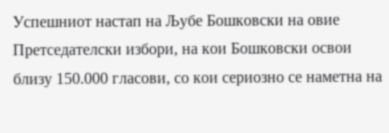Успешниот настап на Љубе Бошковски на овие Претседателски избори, на кои Бошковски освои близу 150.000 гласови, со кои сериозно се наметна на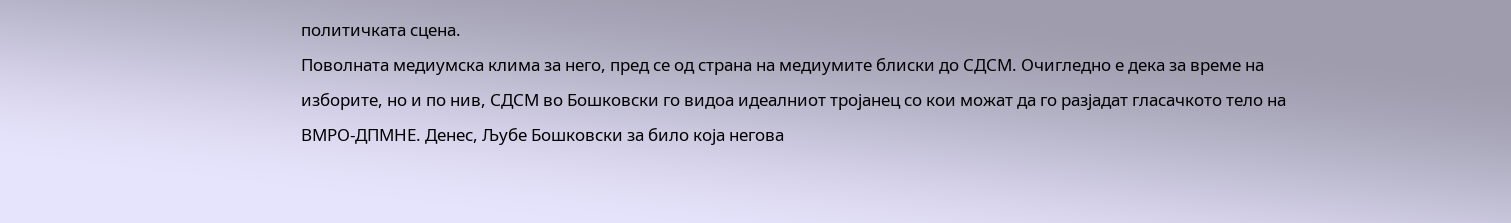политичката сцена.
Поволната медиумска клима за него, пред се од страна на медиумите блиски до СДСМ. Очигледно е дека за време на изборите, но и по нив, СДСМ во Бошковски го видоа идеалниот тројанец со кои можат да го разјадат гласачкото тело на ВМРО-ДПМНЕ. Денес, Љубе Бошковски за било која негова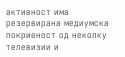активност има резервирана медиумска покриеност од неколку телевизии и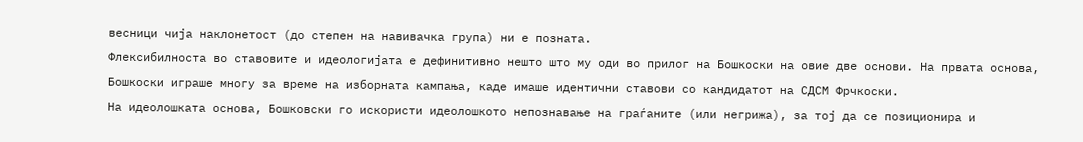весници чија наклонетост (до степен на навивачка група) ни е позната.
Флексибилноста во ставовите и идеологијата е дефинитивно нешто што му оди во прилог на Бошкоски на овие две основи. На првата основа, Бошкоски играше многу за време на изборната кампања, каде имаше идентични ставови со кандидатот на СДСМ Фрчкоски.
На идеолошката основа, Бошковски го искористи идеолошкото непознавање на граѓаните (или негрижа), за тој да се позиционира и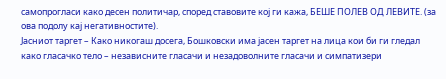самопрогласи како десен политичар, според ставовите кој ги кажа, БЕШЕ ПОЛЕВ ОД ЛЕВИТЕ. (за ова подолу кај негативностите).
Јасниот таргет – Како никогаш досега, Бошковски има јасен таргет на лица кои би ги гледал како гласачко тело – независните гласачи и незадоволните гласачи и симпатизери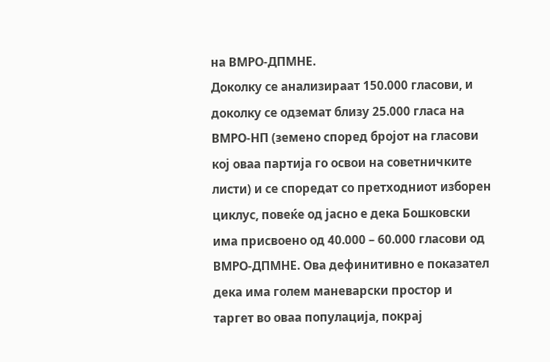на ВМРО-ДПМНЕ.
Доколку се анализираат 150.000 гласови, и доколку се одземат близу 25.000 гласа на ВМРО-НП (земено според бројот на гласови кој оваа партија го освои на советничките листи) и се споредат со претходниот изборен циклус, повеќе од јасно е дека Бошковски има присвоено од 40.000 – 60.000 гласови од ВМРО-ДПМНЕ. Ова дефинитивно е показател дека има голем маневарски простор и таргет во оваа популација, покрај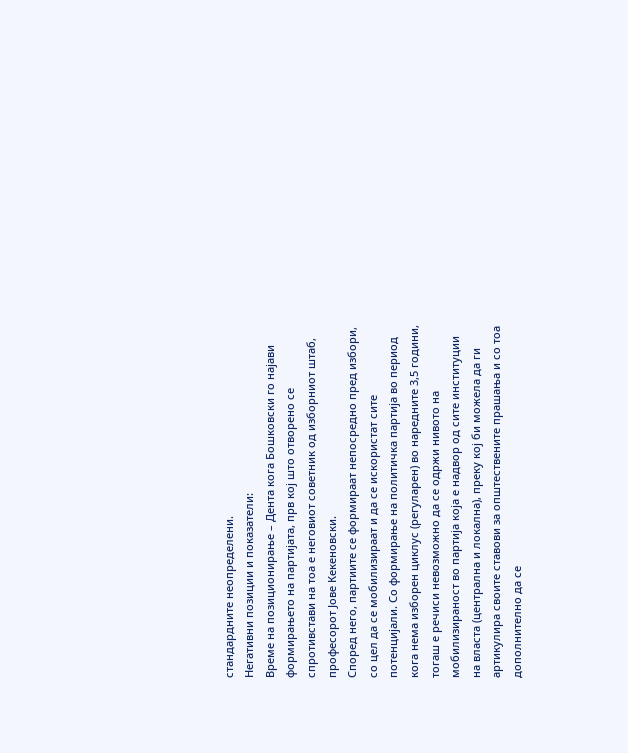стандардните неопределени.
Негативни позиции и показатели:
Време на позиционирање – Дента кога Бошковски го најави формирањето на партијата, прв кој што отворено се спротивстави на тоа е неговиот советник од изборниот штаб, професорот Јове Кекеновски.
Според него, партиите се формираат непосредно пред избори, со цел да се мобилизираат и да се искористат сите потенцијали. Со формирање на политичка партија во период кога нема изборен циклус (регуларен) во наредните 3,5 години, тогаш е речиси невозможно да се одржи нивото на мобилизираност во партија која е надвор од сите институции на власта (централна и локална), преку кој би можела да ги артикулира своите ставови за општествените прашања и со тоа дополнително да се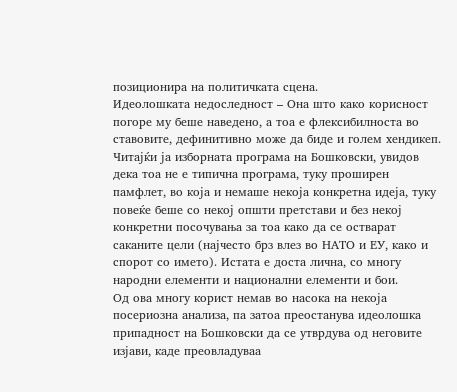позиционира на политичката сцена.
Идеолошката недоследност – Она што како корисност погоре му беше наведено, а тоа е флексибилноста во ставовите, дефинитивно може да биде и голем хендикеп. Читајќи ја изборната програма на Бошковски, увидов дека тоа не е типична програма, туку проширен памфлет, во која и немаше некоја конкретна идеја, туку повеќе беше со некој општи претстави и без некој конкретни посочувања за тоа како да се остварат саканите цели (најчесто брз влез во НАТО и ЕУ, како и спорот со името). Истата е доста лична, со многу народни елементи и национални елементи и бои.
Од ова многу корист немав во насока на некоја посериозна анализа, па затоа преостанува идеолошка припадност на Бошковски да се утврдува од неговите изјави, каде преовладуваа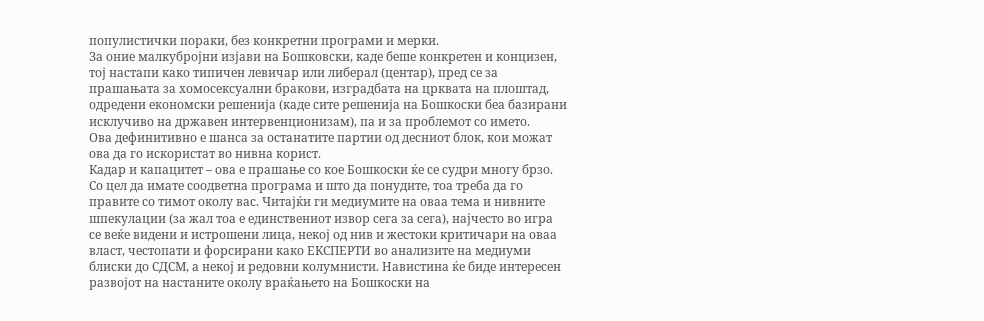популистички пораки, без конкретни програми и мерки.
За оние малкубројни изјави на Бошковски, каде беше конкретен и концизен, тој настапи како типичен левичар или либерал (центар), пред се за прашањата за хомосексуални бракови, изградбата на црквата на плоштад, одредени економски решенија (каде сите решенија на Бошкоски беа базирани исклучиво на државен интервенционизам), па и за проблемот со името.
Ова дефинитивно е шанса за останатите партии од десниот блок, кои можат ова да го искористат во нивна корист.
Кадар и капацитет – ова е прашање со кое Бошкоски ќе се судри многу брзо. Со цел да имате соодветна програма и што да понудите, тоа треба да го правите со тимот околу вас. Читајќи ги медиумите на оваа тема и нивните шпекулации (за жал тоа е единствениот извор сега за сега), најчесто во игра се веќе видени и истрошени лица, некој од нив и жестоки критичари на оваа власт, честопати и форсирани како ЕКСПЕРТИ во анализите на медиуми блиски до СДСМ, а некој и редовни колумнисти. Навистина ќе биде интересен развојот на настаните околу враќањето на Бошкоски на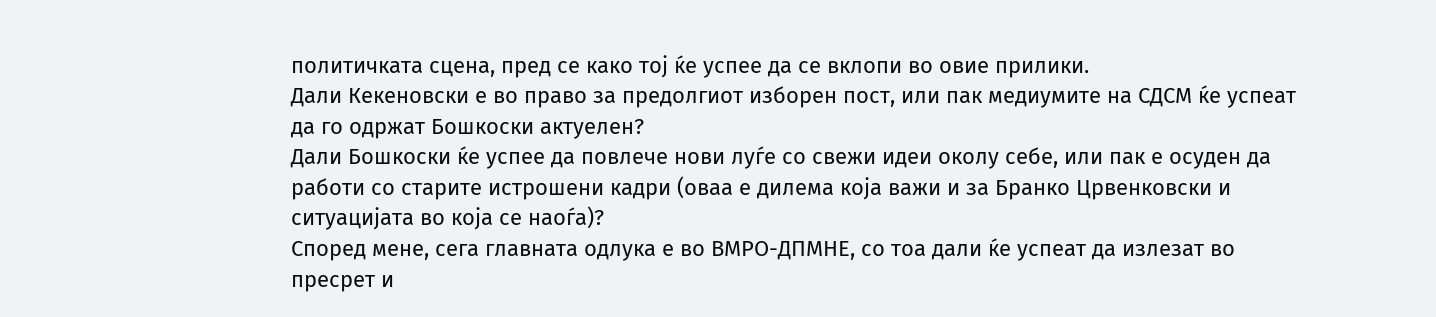политичката сцена, пред се како тој ќе успее да се вклопи во овие прилики.
Дали Кекеновски е во право за предолгиот изборен пост, или пак медиумите на СДСМ ќе успеат да го одржат Бошкоски актуелен?
Дали Бошкоски ќе успее да повлече нови луѓе со свежи идеи околу себе, или пак е осуден да работи со старите истрошени кадри (оваа е дилема која важи и за Бранко Црвенковски и ситуацијата во која се наоѓа)?
Според мене, сега главната одлука е во ВМРО-ДПМНЕ, со тоа дали ќе успеат да излезат во пресрет и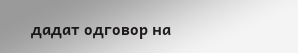дадат одговор на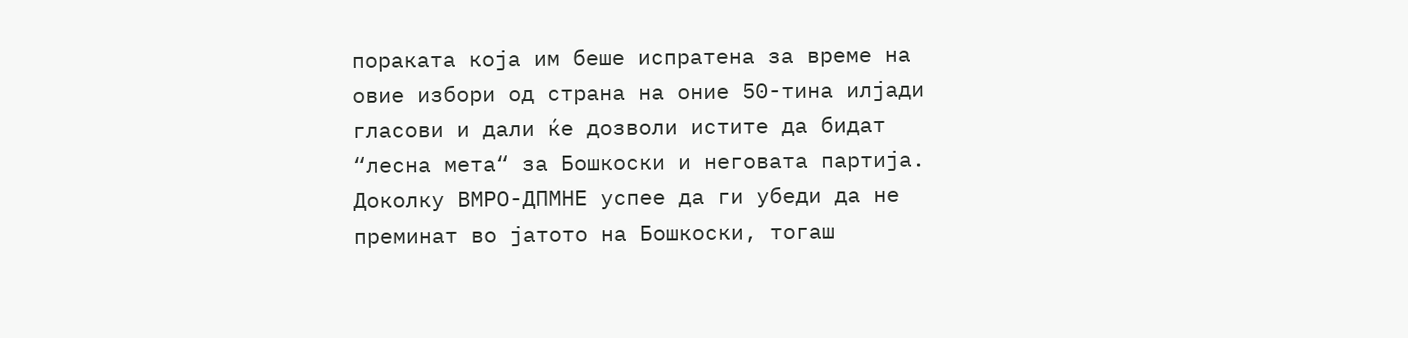пораката која им беше испратена за време на овие избори од страна на оние 50-тина илјади гласови и дали ќе дозволи истите да бидат “лесна мета“ за Бошкоски и неговата партија.
Доколку ВМРО-ДПМНЕ успее да ги убеди да не преминат во јатото на Бошкоски, тогаш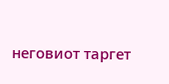неговиот таргет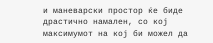и маневарски простор ќе биде драстично намален, со кој максимумот на кој би можел да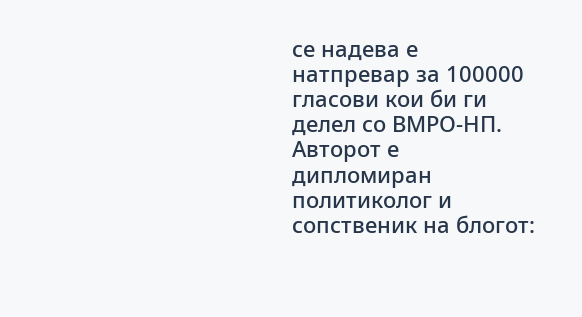се надева е натпревар за 100000 гласови кои би ги делел со ВМРО-НП.
Авторот е дипломиран политиколог и сопственик на блогот: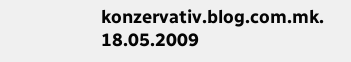konzervativ.blog.com.mk.
18.05.2009